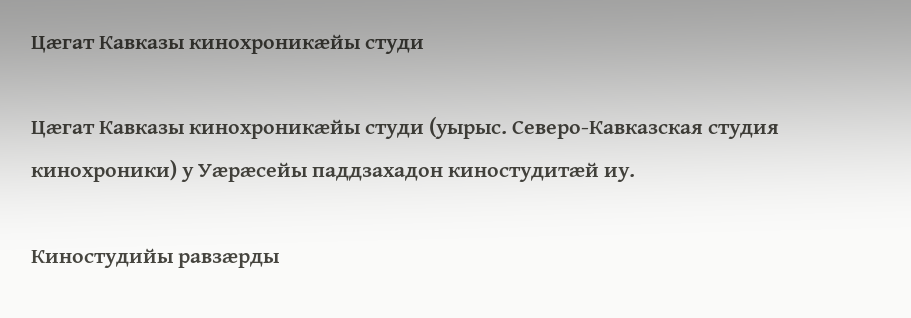Цæгат Кавказы кинохроникæйы студи

Цæгат Кавказы кинохроникæйы студи (уырыс. Северо-Кавказская студия кинохроники) у Уæрæсейы паддзахадон киностудитæй иу.

Киностудийы равзæрды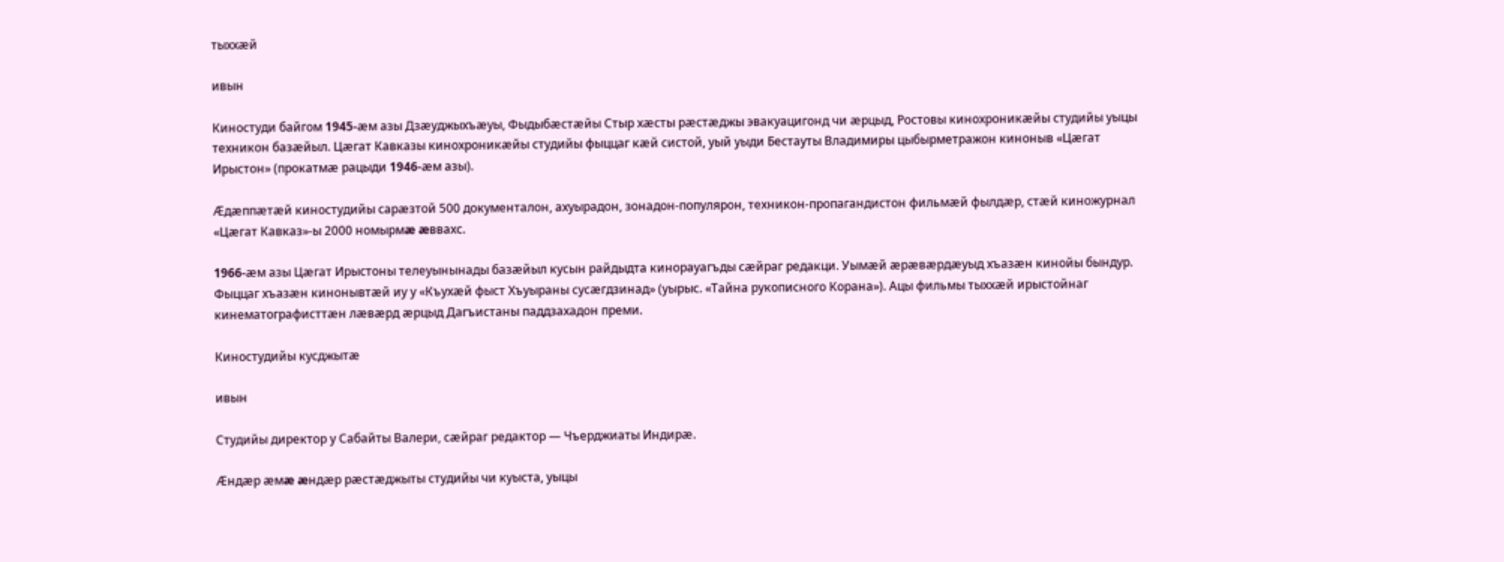тыххæй

ивын

Киностуди байгом 1945-æм азы Дзæуджыхъæуы, Фыдыбæстæйы Стыр хæсты рæстæджы эвакуацигонд чи æрцыд, Ростовы кинохроникæйы студийы уыцы техникон базæйыл. Цæгат Кавказы кинохроникæйы студийы фыццаг кæй систой, уый уыди Бестауты Владимиры цыбырметражон киноныв «Цæгат Ирыстон» (прокатмæ рацыди 1946-æм азы).

Æдæппæтæй киностудийы сарæзтой 500 документалон, ахуырадон, зонадон-популярон, техникон-пропагандистон фильмæй фылдæр, стæй киножурнал «Цæгат Кавказ»-ы 2000 номырмæ æввахс.

1966-æм азы Цæгат Ирыстоны телеуынынады базæйыл кусын райдыдта кинорауагъды сæйраг редакци. Уымæй æрæвæрдæуыд хъазæн кинойы бындур. Фыццаг хъазæн кинонывтæй иу у «Къухæй фыст Хъуыраны сусæгдзинад» (уырыс. «Тайна рукописного Корана»). Ацы фильмы тыххæй ирыстойнаг кинематографисттæн лæвæрд æрцыд Дагъистаны паддзахадон преми.

Киностудийы кусджытæ

ивын

Студийы директор у Сабайты Валери, сæйраг редактор — Чъерджиаты Индирæ.

Æндæр æмæ æндæр рæстæджыты студийы чи куыста, уыцы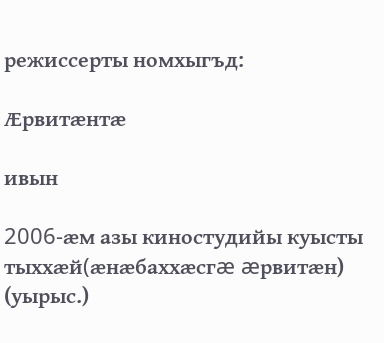режиссерты номхыгъд:

Æрвитæнтæ

ивын

2006-æм азы киностудийы куысты тыххæй(æнæбаххæсгæ æрвитæн) (уырыс.)